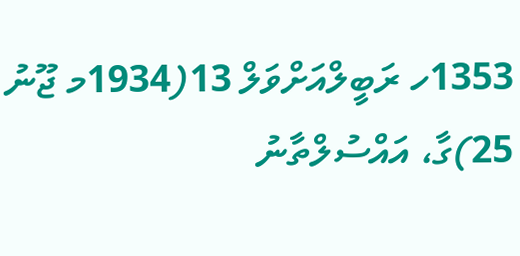1353ހ ރަބީލްއަށްވަލް 13(1934މ ޖޫނު 25)ގާ، އައްސުލްތާނު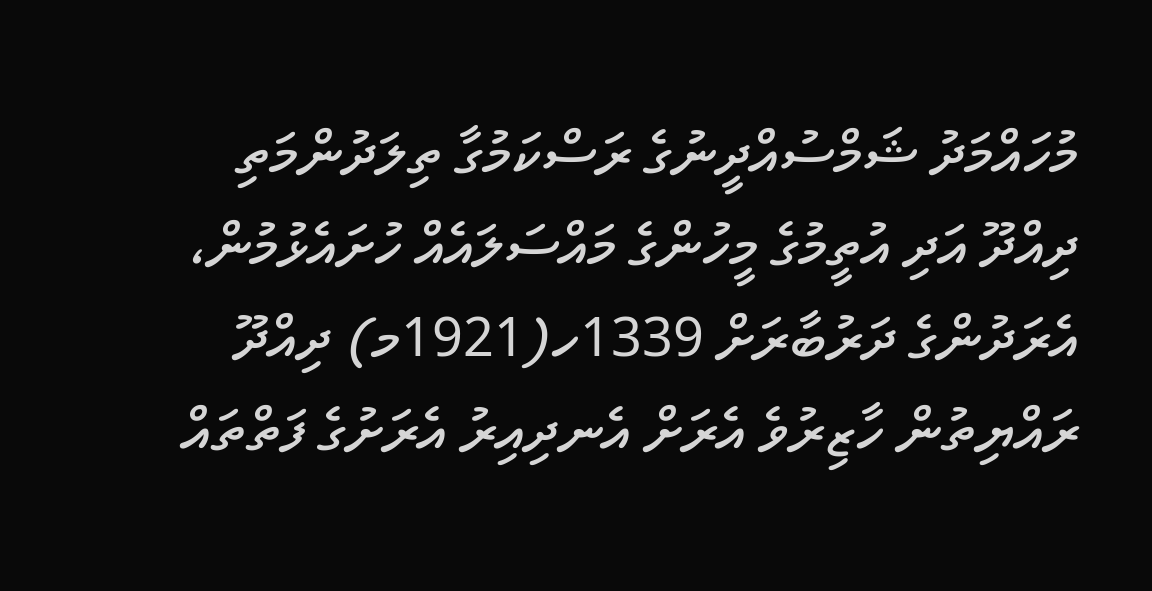މުހައްމަދު ޝަމްސުއްދީނުގެ ރަސްކަމުގާ ތިލަދުންމަތި ދިއްދޫ އަދި އުތީމުގެ މީހުންގެ މައްސަލައެއް ހުށައެޅުމުން، އެރަދުންގެ ދަރުބާރަށް 1339ހ(1921މ) ދިއްދޫ ރައްޔިތުން ހާޒިރުވެ އެރަށް އެނދިއިރު އެރަށުގެ ފަތްތައް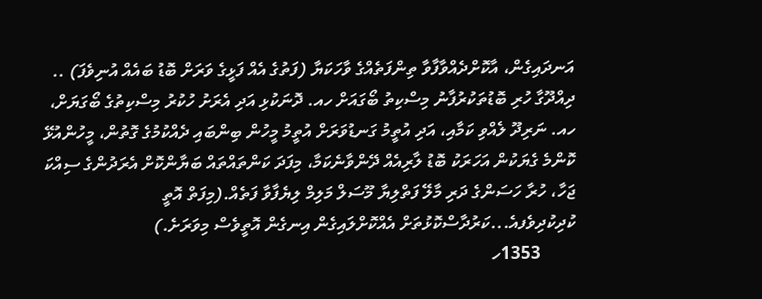އަނދައިގެން، އާކޮށްދެއްވާފާވާ ތިންފަތެއްގެ ވާހަކަޔާ (ފަތުގެ އެއް ފަޅީގެ ވަރަށް ބޮޑު ބައެއް އުނިވެފަ) .. ދިއްދޫގާ ހުރި ބޮޑުތަކުރުފާނު މިސްކިތު ބޯގައަށް ހއ. ދޮނަކުޅި އަދި އެރަށު ހުކުރު މިސްކިތުގެ ބޯގަޔަށް، ހއ. ނަރިދޫ ލެއްވި ކަމާއި، އަދި އުތީމު ގަނޑުވަރަށް އުތީމު މީހުން ބިންބައި ދެއްކުމުގެ ގޮތުން، މީހުންއުޅޭ ކޮންމެ ގެޔަކުން އަހަރަކު ބޮޑު ލާރިއެއް ދޭންވާނެކަމާ، މިފަދަ ކަންތައްތައް ބަޔާންކޮށް އެރަދުންގެ ސިއްކަ ޖަހާ، ހުރާ ހަސަންގެ ދަރި މާލޭ ފަތްލިޔާ މޫސަލް މަލިމް ލިޔެފާވާ ފަތެއް.(މިފަތް އޮތީ ކުދިކުދިވެފއެ...ކަރުދާސްކޮޅުތަށް އެއްކޮށްލައިގެން އިނގެން އޮތީވެސް މިވަރަށެ.)
        1353ހ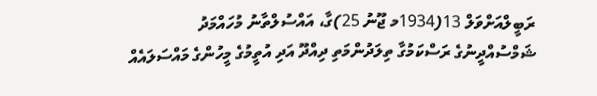ރަބީލްއަށްވަލް 13(1934މ ޖޫނު 25)ގާ، އައްސުލްތާނު މުހައްމަދު ޝަމްސުއްދީނުގެ ރަސްކަމުގާ ތިލަދުންމަތި ދިއްދޫ އަދި އުތީމުގެ މީހުންގެ މައްސަލައެއް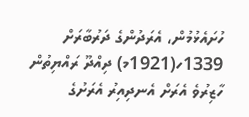ހުށައެޅުމުން، އެރަދުންގެ ދަރުބާރަށް 1339ހ(1921މ) ދިއްދޫ ރައްޔިތުން ހާޒިރުވެ އެރަށް އެނދިއިރު އެރަށުގެ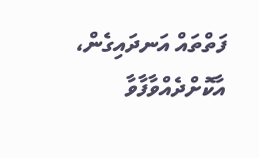ފަތްތައް އަނދައިގެން، އާކޮށްދެއްވާފާވާ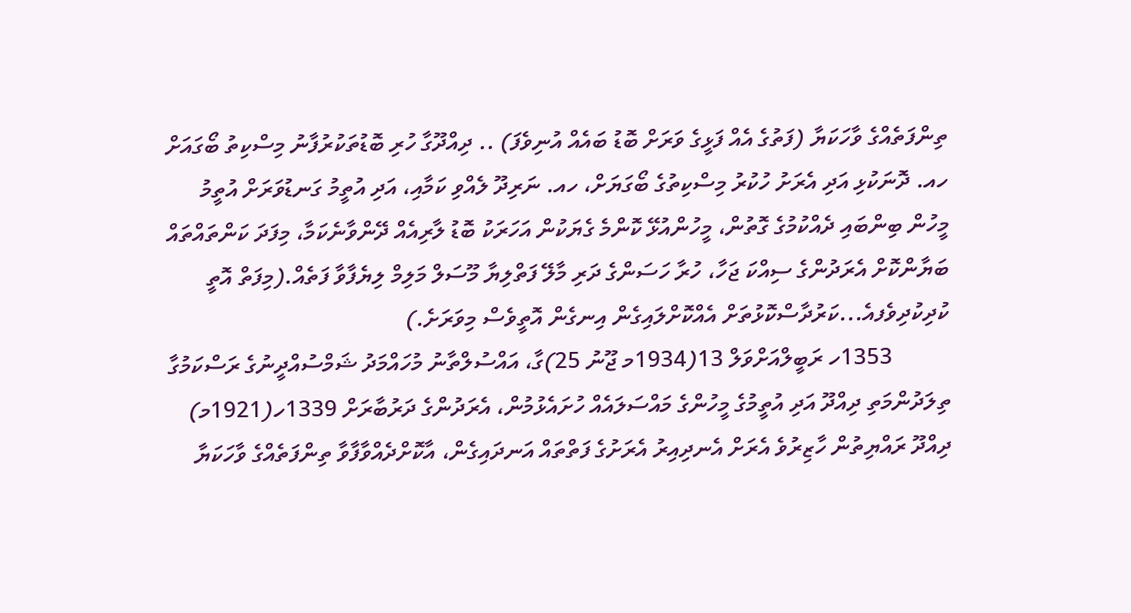ތިންފަތެއްގެ ވާހަކަޔާ (ފަތުގެ އެއް ފަޅީގެ ވަރަށް ބޮޑު ބައެއް އުނިވެފަ) .. ދިއްދޫގާ ހުރި ބޮޑުތަކުރުފާނު މިސްކިތު ބޯގައަށް ހއ. ދޮނަކުޅި އަދި އެރަށު ހުކުރު މިސްކިތުގެ ބޯގަޔަށް، ހއ. ނަރިދޫ ލެއްވި ކަމާއި، އަދި އުތީމު ގަނޑުވަރަށް އުތީމު މީހުން ބިންބައި ދެއްކުމުގެ ގޮތުން، މީހުންއުޅޭ ކޮންމެ ގެޔަކުން އަހަރަކު ބޮޑު ލާރިއެއް ދޭންވާނެކަމާ، މިފަދަ ކަންތައްތައް ބަޔާންކޮށް އެރަދުންގެ ސިއްކަ ޖަހާ، ހުރާ ހަސަންގެ ދަރި މާލޭ ފަތްލިޔާ މޫސަލް މަލިމް ލިޔެފާވާ ފަތެއް.(މިފަތް އޮތީ ކުދިކުދިވެފއެ...ކަރުދާސްކޮޅުތަށް އެއްކޮށްލައިގެން އިނގެން އޮތީވެސް މިވަރަށެ.)
          1353ހ ރަބީލްއަށްވަލް 13(1934މ ޖޫނު 25)ގާ، އައްސުލްތާނު މުހައްމަދު ޝަމްސުއްދީނުގެ ރަސްކަމުގާ ތިލަދުންމަތި ދިއްދޫ އަދި އުތީމުގެ މީހުންގެ މައްސަލައެއް ހުށައެޅުމުން، އެރަދުންގެ ދަރުބާރަށް 1339ހ(1921މ) ދިއްދޫ ރައްޔިތުން ހާޒިރުވެ އެރަށް އެނދިއިރު އެރަށުގެ ފަތްތައް އަނދައިގެން، އާކޮށްދެއްވާފާވާ ތިންފަތެއްގެ ވާހަކަޔާ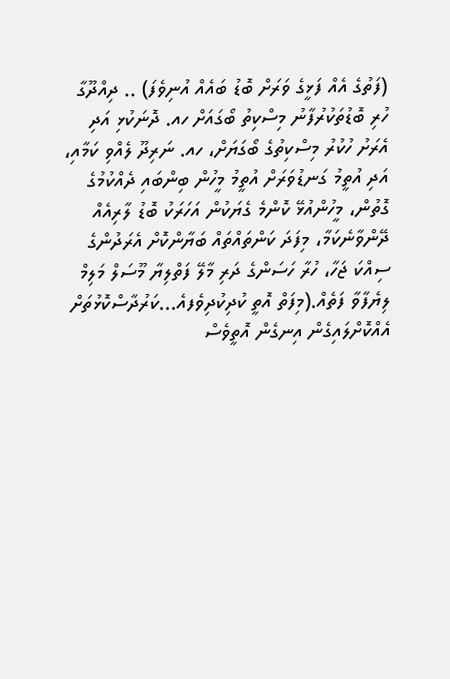(ފަތުގެ އެއް ފަޅީގެ ވަރަށް ބޮޑު ބައެއް އުނިވެފަ) .. ދިއްދޫގާ ހުރި ބޮޑުތަކުރުފާނު މިސްކިތު ބޯގައަށް ހއ. ދޮނަކުޅި އަދި އެރަށު ހުކުރު މިސްކިތުގެ ބޯގަޔަށް، ހއ. ނަރިދޫ ލެއްވި ކަމާއި، އަދި އުތީމު ގަނޑުވަރަށް އުތީމު މީހުން ބިންބައި ދެއްކުމުގެ ގޮތުން، މީހުންއުޅޭ ކޮންމެ ގެޔަކުން އަހަރަކު ބޮޑު ލާރިއެއް ދޭންވާނެކަމާ، މިފަދަ ކަންތައްތައް ބަޔާންކޮށް އެރަދުންގެ ސިއްކަ ޖަހާ، ހުރާ ހަސަންގެ ދަރި މާލޭ ފަތްލިޔާ މޫސަލް މަލިމް ލިޔެފާވާ ފަތެއް.(މިފަތް އޮތީ ކުދިކުދިވެފއެ...ކަރުދާސްކޮޅުތަށް އެއްކޮށްލައިގެން އިނގެން އޮތީވެސް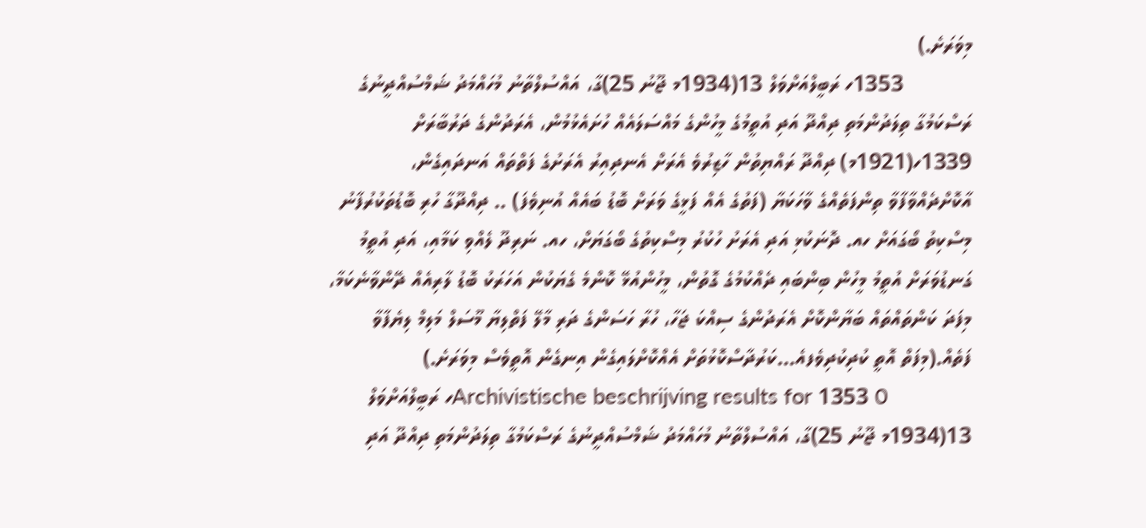މިވަރަށެ.)
            1353ހ ރަބީލްއަށްވަލް 13(1934މ ޖޫނު 25)ގާ، އައްސުލްތާނު މުހައްމަދު ޝަމްސުއްދީނުގެ ރަސްކަމުގާ ތިލަދުންމަތި ދިއްދޫ އަދި އުތީމުގެ މީހުންގެ މައްސަލައެއް ހުށައެޅުމުން، އެރަދުންގެ ދަރުބާރަށް 1339ހ(1921މ) ދިއްދޫ ރައްޔިތުން ހާޒިރުވެ އެރަށް އެނދިއިރު އެރަށުގެ ފަތްތައް އަނދައިގެން، އާކޮށްދެއްވާފާވާ ތިންފަތެއްގެ ވާހަކަޔާ (ފަތުގެ އެއް ފަޅީގެ ވަރަށް ބޮޑު ބައެއް އުނިވެފަ) .. ދިއްދޫގާ ހުރި ބޮޑުތަކުރުފާނު މިސްކިތު ބޯގައަށް ހއ. ދޮނަކުޅި އަދި އެރަށު ހުކުރު މިސްކިތުގެ ބޯގަޔަށް، ހއ. ނަރިދޫ ލެއްވި ކަމާއި، އަދި އުތީމު ގަނޑުވަރަށް އުތީމު މީހުން ބިންބައި ދެއްކުމުގެ ގޮތުން، މީހުންއުޅޭ ކޮންމެ ގެޔަކުން އަހަރަކު ބޮޑު ލާރިއެއް ދޭންވާނެކަމާ، މިފަދަ ކަންތައްތައް ބަޔާންކޮށް އެރަދުންގެ ސިއްކަ ޖަހާ، ހުރާ ހަސަންގެ ދަރި މާލޭ ފަތްލިޔާ މޫސަލް މަލިމް ލިޔެފާވާ ފަތެއް.(މިފަތް އޮތީ ކުދިކުދިވެފއެ...ކަރުދާސްކޮޅުތަށް އެއްކޮށްލައިގެން އިނގެން އޮތީވެސް މިވަރަށެ.)
              0 Archivistische beschrijving results for 1353ހ ރަބީލްއަށްވަލް 13(1934މ ޖޫނު 25)ގާ، އައްސުލްތާނު މުހައްމަދު ޝަމްސުއްދީނުގެ ރަސްކަމުގާ ތިލަދުންމަތި ދިއްދޫ އަދި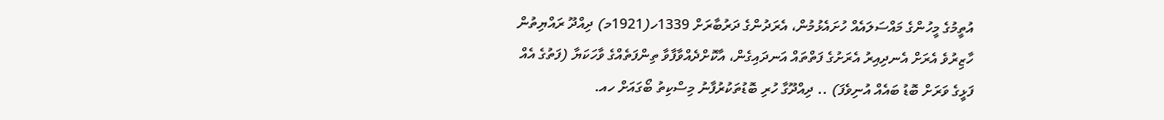އުތީމުގެ މީހުންގެ މައްސަލައެއް ހުށައެޅުމުން، އެރަދުންގެ ދަރުބާރަށް 1339ހ(1921މ) ދިއްދޫ ރައްޔިތުން ހާޒިރުވެ އެރަށް އެނދިއިރު އެރަށުގެ ފަތްތައް އަނދައިގެން، އާކޮށްދެއްވާފާވާ ތިންފަތެއްގެ ވާހަކަޔާ (ފަތުގެ އެއް ފަޅީގެ ވަރަށް ބޮޑު ބައެއް އުނިވެފަ) .. ދިއްދޫގާ ހުރި ބޮޑުތަކުރުފާނު މިސްކިތު ބޯގައަށް ހއ.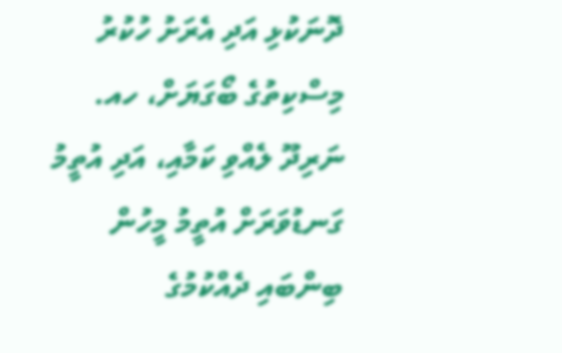ދޮނަކުޅި އަދި އެރަށު ހުކުރު މިސްކިތުގެ ބޯގަޔަށް، ހއ. ނަރިދޫ ލެއްވި ކަމާއި، އަދި އުތީމު ގަނޑުވަރަށް އުތީމު މީހުން ބިންބައި ދެއްކުމުގެ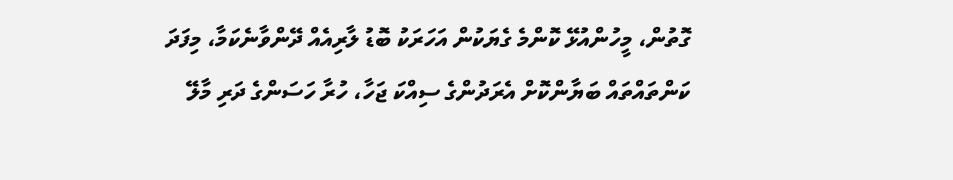ގޮތުން، މީހުންއުޅޭ ކޮންމެ ގެޔަކުން އަހަރަކު ބޮޑު ލާރިއެއް ދޭންވާނެކަމާ، މިފަދަ ކަންތައްތައް ބަޔާންކޮށް އެރަދުންގެ ސިއްކަ ޖަހާ، ހުރާ ހަސަންގެ ދަރި މާލޭ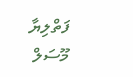ފަތްލިޔާ މޫސަލް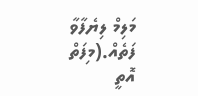މަލިމް ލިޔެފާވާ ފަތެއް.(މިފަތް އޮތީ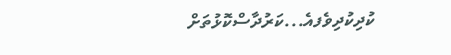ކުދިކުދިވެފއެ...ކަރުދާސްކޮޅުތަށް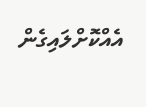އެއްކޮށްލައިގެން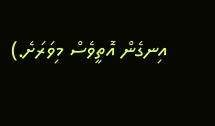އިނގެން އޮތީވެސް މިވަރަށެ.)